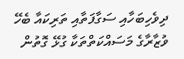ދިވެހިބަހާއި ސަގާފަތާއި ތަރިކައާ ބެހޭ ވުޒާރާގެ މަސައްކަތްތަކާ ގުޅޭ ގޮތުން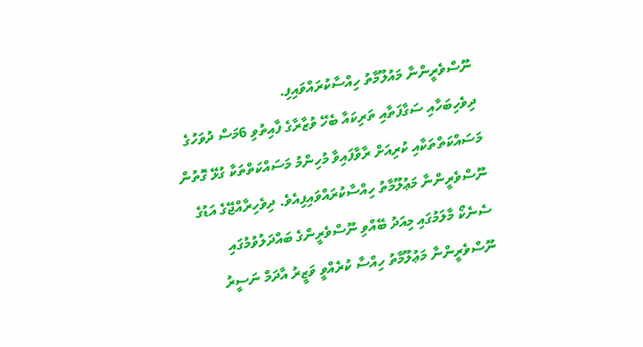ނޫސްވެރީންނާ މައުލޫމާތު ހިއްސާކުރައްވައިފި.
ދިވެހިބަހާއި ސަގާފަތާއި ތަރިކައާ ބެހޭ ވުޒާރާގެ ފާއިތުވި 6މަސް ދުވަހުގެ މަސައްކަތްތަކާއި ކުރިއަށް ރާވާފައިވާ މުހިންމު މަސައްކަތްތަކާ ގުޅޭ ގޮތުން ނޫސްވެރީންނާ މަޢުލޫމާތު ހިއްސާކުރައްވައިފިއެވެ. ދިވެހިރާއްޖޭގެ އަޑުގެ ސެނެކޯ މާލަމުގައި މިއަދު ބޭއްވި ނޫސްވެރީންގެ ބައްދަލުވުމުގައި ނޫސްވެރީންނާ މަޢުލޫމާތު ހިއްސާ ކުރެއްވީ ވަޒީރު އާދަމް ނަސީރު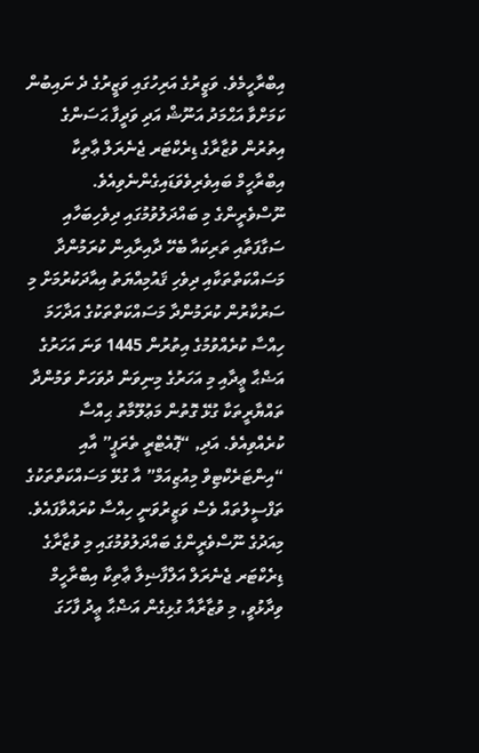އިބްރާހީމެވެ. ވަޒީރުގެ އަރިހުގައި ވަޒީރުގެ ދެ ނައިބުން ކަމަށްވާ އަޙްމަދު އަނޫޝް އަދި ވަދީފާ ޙަސަންގެ އިތުރުން ވުޒާރާގެ ޑިރެކްޓަރ ޖެނެރަލް ޢާތިކާ އިބްރާހީމް ބައިވެރިވެވަޑައިގެންނެވިއެވެ.
ނޫސްވެރީންގެ މި ބައްދަލުވުމުގައި ދިވެހިބަހާއި ސަގާފަތާއި ތަރިކައާ ބެހޭ ދާއިރާއިން ކުރަމުންދާ މަސައްކަތްތަކާއި ދިވެހި ޤައުމިއްޔަތު އިއާދަކުރުމަށް މި ސަރުކާރުން ކުރަމުންދާ މަސައްކަތްތަކުގެ އަދާހަމަ ހިއްސާ ކުރެއްވުމުގެ އިތުރުން 1445 ވަނަ އަހަރުގެ އަޟްޙާ ޢީދާއި މި އަހަރުގެ މިނިވަން ދުވަހަށް ވަމުންދާ ތައްޔާރީތަކާ ގުޅޭ ގޮތުން މަޢުލޫމާތު ޙިއްސާ ކުރެއްވިއެވެ. އަދި, “ޕޮއެޓްރީ ތެރަޕީ” އާއި “އިންޓަރެކްޓިވް މިއުޒިއަމް” އާ ގުޅޭ މަސައްކަތްތަކުގެ ތަފްސީލުތައް ވެސް ވަޒީރުވަނީ ހިއްސާ ކުރައްވާފައެވެ.
މިއަދުގެ ނޫސްވެރީންގެ ބައްދަލުވުމުގައި މި ވުޒާރާގެ ޑިރެކްޓަރ ޖެނެރަލް އަލްފާޟިލާ ޢާތިކާ އިބްރާހީމް ވިދާޅުވީ, މި ވުޒާރާއާ ގުޅިގެން އަޟްޙާ ޢީދު ފާހަގަ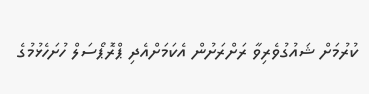ކުރުމަށް ޝައުގުވެރިވާ ރަށްރަށުން އެކަމަށްއެދި ޕްރޮޕޯސަލް ހުށަހެޅުމުގެ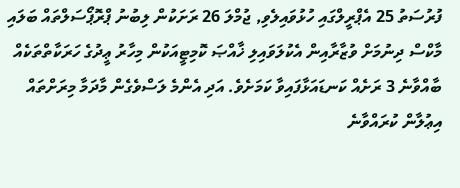ފުރުސަތު 25 އެޕްރީލްގައި ހުޅުވައިލެވި, ޖުމްލަ 26 ރަށަކުން ލިބުނު ޕްރޮޕޯސަލްތައް ބަލައި މާކްސް ދިނުމަށް ވުޒާރާއިން އެކުލަވައިލި ޚާއްޞަ ކޮމިޓީއަކުން މިހާރު ޢީދުގެ ހަރަކާތްތަކެއް ބާއްވާނެ 3 ރަށެއް ކަނޑައަޅާފައިވާ ކަމަށެވެ. އަދި އެންމެ ލަސްވެގެން މާދަމާ މިރަށްތައް އިޢުލާން ކުރައްވާނެ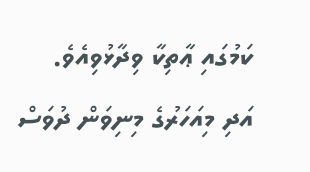ކަމުގައި ޢާތިކާ ވިދާޅުވިއެވެ.
އަދި މިއަހަރުގެ މިނިވަން ދުވަސް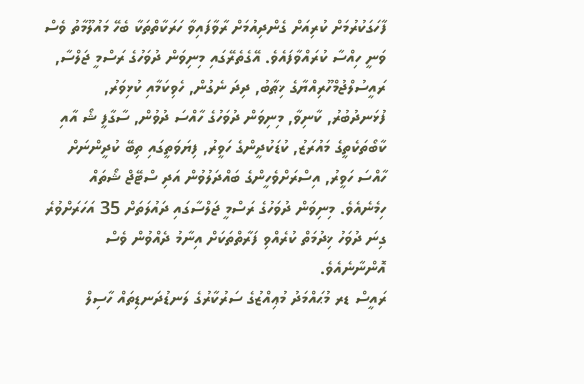ފާހަގަކުރުމަށް ކުރިއަށް ގެންދިއުމަށް ރާވާފައިވާ ހަރަކާތްތަކާ ބެހޭ މައުލޫމާތު ވެސް ވަނީ ހިއްސާ ކުރައްވާފައެވެ. އޭގެތެރޭގައި މިނިވަން ދުވަހުގެ ރަސްމީ ޖަލްސާ, ރައީސުލްޖުމްހޫރިއްޔާގެ ޚިޠާބު, ދިދަ ނެގުން, ހެވިކަމާއި ކުޅިވަރު, ފުޅަނދުބުރު, ކާނިވާ, މިނިވަން ދުވަހުގެ ހާއްސަ ދުވުން, ސާގާފީ ޝޯ އާއި ކާބޯތަކެތީގެ މައުރަޒު, ކުޑަކުދީންގެ ހަވީރު, ފިޔަވަތީގައި ތިބޭ ކުދީންނަށް ހާއްސަ ހަވީރު, އިސްރަށްވެހީންގެ ބައްދަލުވުން އަދި ސްޓޭޖް ޝޯތައް ހިމެނެއެވެ. މިނިވަން ދުވަހުގެ ރަސްމީ ޖަލްސާގައި ދައުލަތަށް 35 އަހަރަށްވުރެ ގިނަ ދުވަހު ޚިދުމަތް ކުރެއްވި ފަރާތްތަކަށް އިނާމު ދެއްވުން ވެސް އޮންނާނެއެވެ.
ރައީސް ޑރ މުޙައްމަދު މުޢިއްޒުގެ ސަރުކާރުގެ ލަނޑުދަނޑިތައް ހާސިލް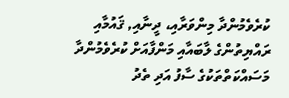ކުރެވެމުންދާ މިންވަރާއި، ދީނާއި, ޤައުމާއި ރައްޔިތުންގެ ލާބައާއި މަންފާއަށް ކުރެވެމުންދާ މަސައްކަތްތަކުގެ ސާފު އަދި ތެދު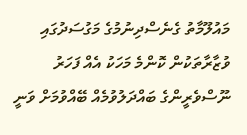މައުލޫމާތު ގެނެސްދިނުމުގެ މަގުސަދުގައި ވުޒާރާތަކުން ކޮންމެ މަހަކު އެއް ފަހަރު ނޫސްވެރީންގެ ބައްދަލުވުމެއް ބޭއްވުމަށް ވަނީ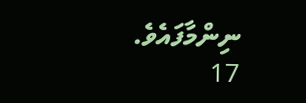ނިންމާފައެވެ.
17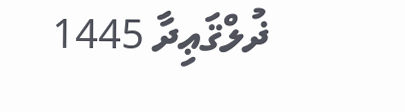ޛުލްޤަޢިދާ 1445